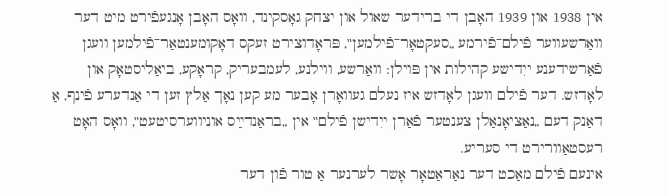אין 1938 און 1939 האָבן די ברידער שאול און יצחק גאָסקינד, וואָס האָבן אָנגעפֿירט מיט דער וואַרשעווער פֿילם־פֿירמע „סעקטאָר־פֿילמען‟, פּראָדוצירט זעקס דאָקומענטאַר־פֿילמען וועגן פֿאַרשידענע ייִדישע קהילות אין פּוילן: וואַרשע, ווילנע, לעמבעריק, קראָקע, ביאַליסטאָק און לאָדזש. דער פֿילם וועגן לאָדזש איז נעלם געוואָרן אָבער מע קען נאָך אַלץ זען די אַנדערע פֿינף, אַ דאַנק דעם „נאַציאָנאַלן צענטער פֿאַרן ייִדישן פֿילם‟ אין „בראַנדײַס אוניווערסיטעט‟, וואָס האָט רעסטאַוורירט די סעריע.
אינעם פֿילם מאַכט דער נאַראַטאָר אָשר לערנער אַ טור פֿון דער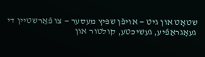שטאָט און גיט — אויפֿן שפּיץ מעסער — צו פֿאַרשטיין די געאָגראַפֿיע, געשיכטע, קולטור און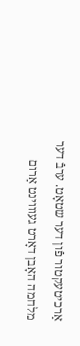אַרכיטעקטור פֿון דער שטאָט. ערבֿ דער מלחמה האָבן דאָרט געוווינט אַרום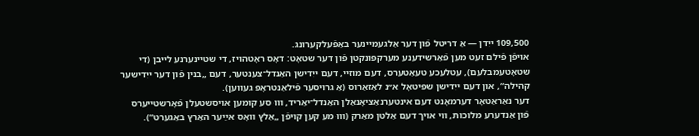109,500 ייִדן — אַ דריטל פֿון דער אַלגעמיינער באַפֿעלקערונג.
אויפֿן פֿילם זעט מען פֿאַרשידענע מערקפּונקטן פֿון דער שטאָט: דאָס ראָטהויז, די שטיינערנע לייבן (די שטאָטעמבלעם), עטלעכע טעאַטערס, דעם מוזיי, דעם ייִדישן האַנדל־צענטער, דעם „בנין פֿון דער ייִדישער קהילה“, און דעם ייִדישן שפּיטאָל א״נ לאַזאַרוס (אַ גרויסער פֿילאַנטראָפּ געווען).
דער נאַראַטאָר דערמאָנט דעם אינטערנאַציאָנאַלן האַנדל־יאַריד, וווּ סע קומען אויסשטעלן פֿאָרשטייערס פֿון אַנדערע מלוכות, ווי אויך דעם אַלטן מאַרק (וווּ מע קען קויפֿן „אַלץ וואָס אײַער האַרץ באַגערט“).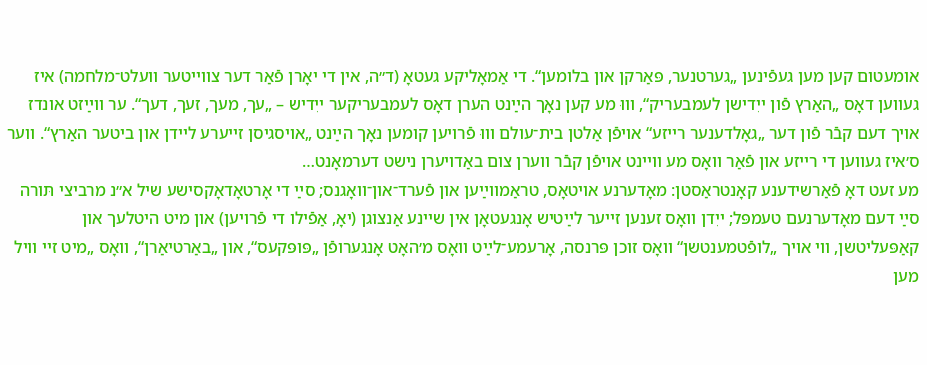אומעטום קען מען געפֿינען „גערטנער, פּאַרקן און בלומען“. די אַמאָליקע געטאָ (ד״ה, אין די יאָרן פֿאַר דער צווייטער וועלט־מלחמה) איז געווען דאָס „האַרץ פֿון ייִדישן לעמבעריק“, וווּ מע קען נאָך הײַנט הערן דאָס לעמבעריקער ייִדיש – „עך, מעך, זעך, דעך“. ער ווײַזט אונדז אויך דעם קבֿר פֿון דער „גאָלדענער רייזע“ אויפֿן אַלטן בית־עולם וווּ פֿרויען קומען נאָך הײַנט „אויסגיסן זייערע ליידן און ביטער האַרץ“. ווער ס׳איז געווען די רייזע און פֿאַר וואָס מע וויינט אויפֿן קבֿר ווערן צום באַדויערן נישט דערמאָנט…
מע זעט דאָ פֿאַרשידענע קאָנטראַסטן: מאָדערנע אויטאָס, טראַמווײַען און פֿערד־און־וואָגנס; סײַ די אָרטאָדאָקסישע שיל א״נ מרביצי תּורה סײַ דעם מאָדערנעם טעמפּל; ייִדן וואָס זענען זייער לײַטיש אָנגעטאָן אין שיינע אַנצוגן (יאָ, אַפֿילו די פֿרויען) און מיט היטלעך און קאַפּעליטשן, ווי אויך „לופֿטמענטשן“ וואָס זוכן פּרנסה, אָרעמע־לײַט וואָס מ׳האָט אָנגערופֿן „פּופּקעס“, און „באַרטיאַרן“, וואָס „מיט זיי וויל מען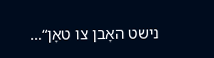נישט האָבן צו טאָן“…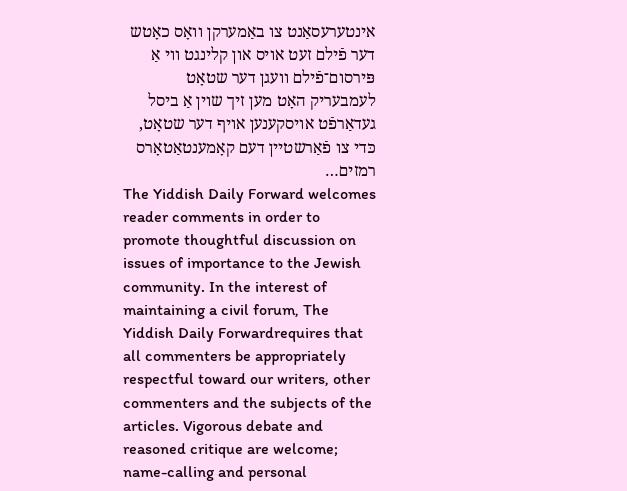אינטערעסאַנט צו באַמערקן וואָס כאָטש דער פֿילם זעט אויס און קלינגט ווי אַ פּירסום־פֿילם וועגן דער שטאָט לעמבעריק האָט מען זיך שוין אַ ביסל געדאַרפֿט אויסקענען אויף דער שטאָט, כּדי צו פֿאַרשטיין דעם קאָמענטאַטאָרס רמזים…
The Yiddish Daily Forward welcomes reader comments in order to promote thoughtful discussion on issues of importance to the Jewish community. In the interest of maintaining a civil forum, The Yiddish Daily Forwardrequires that all commenters be appropriately respectful toward our writers, other commenters and the subjects of the articles. Vigorous debate and reasoned critique are welcome; name-calling and personal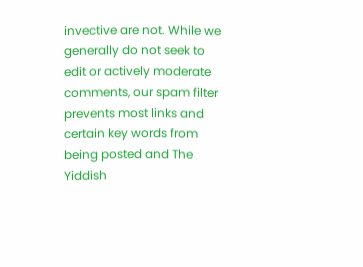invective are not. While we generally do not seek to edit or actively moderate comments, our spam filter prevents most links and certain key words from being posted and The Yiddish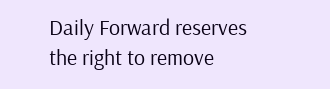Daily Forward reserves the right to remove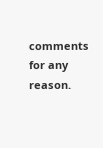comments for any reason.